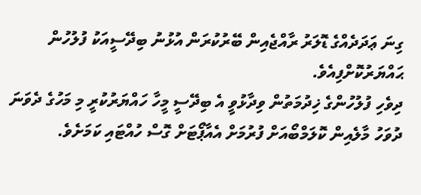ގިނަ ޢަދަދެއްގެ ޑޮލަރު ރާއްޖެއިން ބޭރުކުރަން އުޅުނު ބިދޭސީއަކު ފުލުހުން ޙައްޔަރުކޮށްފިއެވެ.
ދިވެހި ފުލުހުންގެ ޚިދުމަތުން ވިދާޅުވީ އެ ބިދޭސީ މީހާ ހައްޔަރުކުރީ މި މަހުގެ ދެވަނަ ދުވަހު މާލެއިން ކޮލަމްބޯއަށް ފުރުމަށް އެއާޕޯޓަށް ގޮސް ހުއްޓައި ކަމަށެވެ.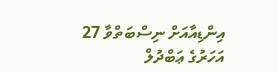އިންޑިއާއަށް ނިސްބަތްވާ 27 އަހަރުގެ ޢަބްދުލް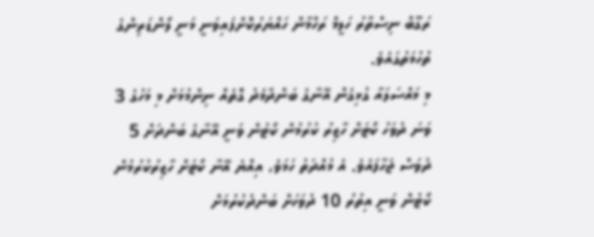ރަގޫބް ނިސްތާރު ހަލީމް ރަހްމާން ހައްޔަރުކޮށްފައިވަނީ މަނީ ލޯންޑަރިންގެ ތުހުމަތުގައެވެ.
މި މައްސަލައާ ގުޅިގެން އޭނާގެ ބަންދާމެދު ގޮތެއް ނިންމުމަށް މި މަހުގެ 3 ވަނަ ދުވަހު ކޯޓަށް ހާޒިރު ކުރުމުން ކޯޓުން ވަނީ އޭނާގެ ބަންދަށް 5 ދުވަސް ޖަހާފައެވެ. އެ މުއްދަތު ހަމަވެ، އިއްޔެ އޭނާ ކޯޓަށް ހާޒިރުކުރުމުން ކޯޓުން ވަނީ އިތުރު 10 ދުވަހަށް ބަންދުކުރުމަށް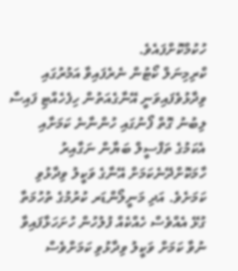ހުކުމްކޮށްފައެވެ.
ކްރިމިނަލް ކޯޓުން ނެރެފައިވާ އަމުރުގައި ވިދާޅުވެފައިވަނީ އޭނާގެއަތުން ހިފެހެއްޓި ފައިސާ ލިބުނު ގޮތް ފޯނުގައި ހުންނާނެ ކަމަށާއި އެކަމުގެ ތަފްސީލް ބަޔާން ނަގާއިރު ހާމަކޮށްދޭނެކަމަށް އޭނާގެ ވަކީލު ވިދާޅުވި ކަމަށެވެ. އަދި މަނީލޯންޑަރ ކުރުމުގެ ތުހުމަތާ ގުޅޭ އެއްވެސް ހެއްކެއް ފުލުހުން ހުށަހަޅާފައިވާ ނުވާ ކަމަށް ވަކީލު ވިދާޅުވި ކަމަށްވެސް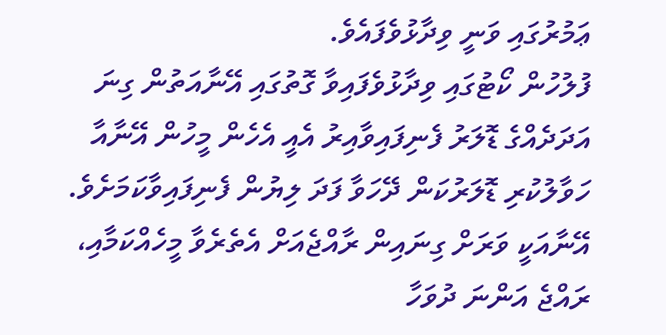ޢަމުރުގައި ވަނީ ވިދާޅުވެފައެވެ.
ފުލުހުން ކޯޓުގައި ވިދާޅުވެފައިވާ ގޮތުގައި އޭނާއަތުން ގިނަ އަދަދެއްގެ ޑޮލަރު ފެނިފައިވާއިރު އެއީ އެހެން މީހުން އޭނާއާ ހަވާލުކުރި ޑޮލަރުކަން ދޭހަވާ ފަދަ ލިޔުން ފެނިފައިވާކަމަށެވެ. އޭނާއަކީ ވަރަށް ގިނައިން ރާއްޖެއަށް އެތެރެވާ މީހެއްކަމާއި، ރައްޖެ އަންނަ ދުވަހާ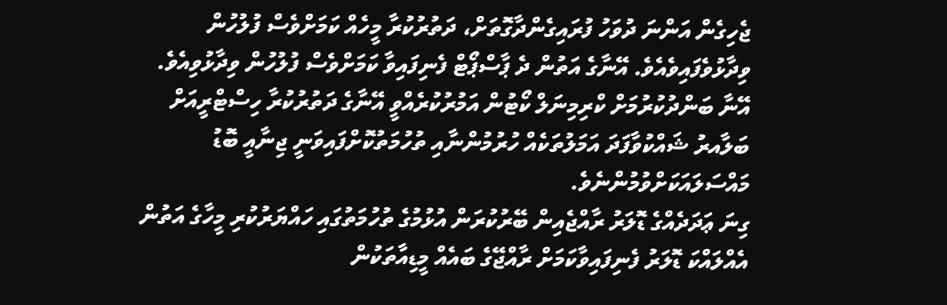ޖެހިގެން އަންނަ ދުވަހު ފުރައިގެންދާގޮތަށް، ދަތުރުކުރާ މީހެއް ކަމަށްވެސް ފުލުހުން ވިދާޅުވެފައިވެއެވެ. އޭނާގެ އަތުން ދެ ޕާސްޕޯޓް ފެނިފައިވާ ކަމަށްވެސް ފުލުހުން ވިދާޅުވިއެވެ.
އޭނާ ބަންދުކުރުމަށް ކްރިމިނަލް ކޯޓުން އަމުރުކުރެއްވީ އޭނާގެ ދަތުރުކުރާ ހިސްޓްރީއަށް ބަލާއރު ޝައްކުވާފަދަ އަމަލުތަކެއް ހުރުމުންނާއި ތުހުމަތުކޮށްފައިވަނީ ޖިނާއީ ބޮޑު މައްސަލައަކަށްވުމުންނެވެ.
ގިނަ ޢަދަދެއްގެ ޑޮލަރު ރާއްޖެއިން ބޭރުކުރަން އުޅުމުގެ ތުހުމަތުގައި ހައްޔަރުކުރި މީހާގެ އަތުން އެއްލައްކަ ޑޮލަރު ފެނިފައިވާކަމަށް ރާއްޖޭގެ ބައެއް މީޑިއާތަކުން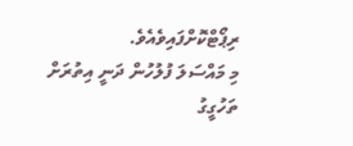ރިޕޯޓްކޮށްފައިވެއެވެ.
މި މައްސަލަ ފުލުހުން ދަނީ އިތުރަށް ތަހުގީގު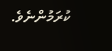ކުރަމުންނެވެ.